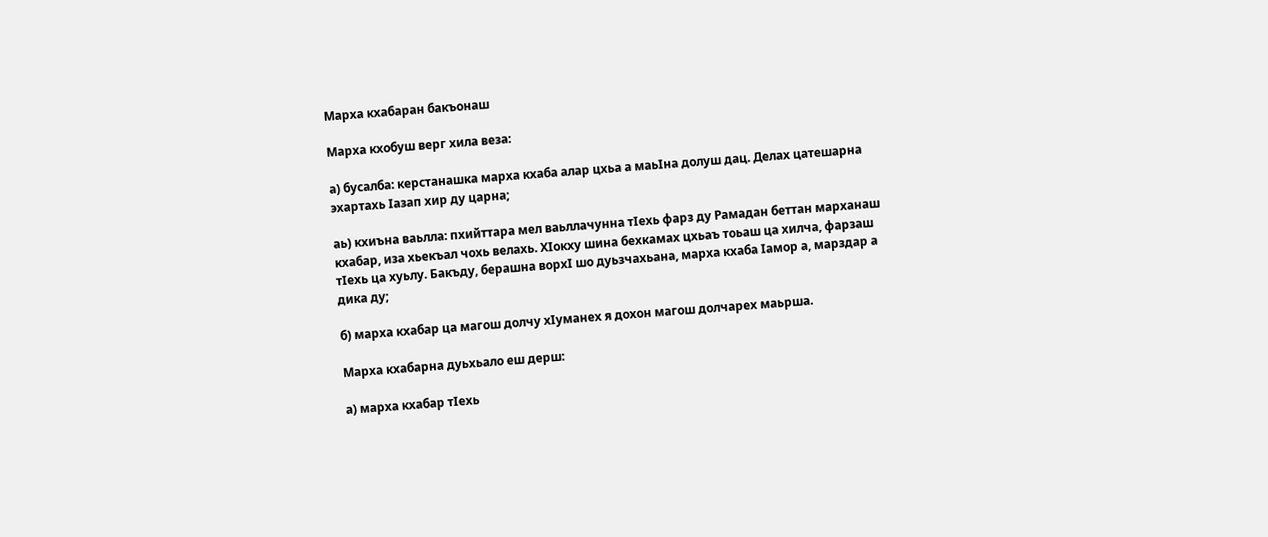Марха кхабаран бакъонаш

Марха кхобуш верг хила веза:

а) бусалба: керстанашка марха кхаба алар цхьа а маьIна долуш дац. Делах цатешарна эхартахь Iазап хир ду царна;

аь) кхиъна ваьлла: пхийттара мел ваьллачунна тIехь фарз ду Рамадан беттан марханаш кхабар, иза хьекъал чохь велахь. ХIокху шина бехкамах цхьаъ тоьаш ца хилча, фарзаш тIехь ца хуьлу. Бакъду, берашна ворхI шо дуьзчахьана, марха кхаба Iамор а, марздар а дика ду;

б) марха кхабар ца магош долчу хIуманех я дохон магош долчарех маьрша.

Марха кхабарна дуьхьало еш дерш:

а) марха кхабар тIехь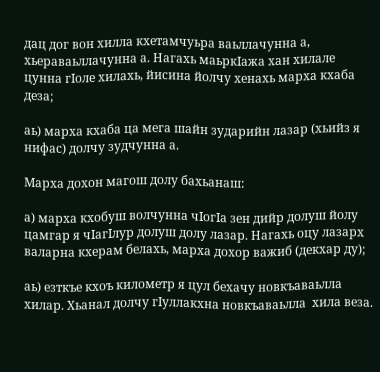дац дог вон хилла кхетамчуьра ваьллачунна а, хьераваьллачунна а. Нагахь маьркIажа хан хилале цунна гIоле хилахь, йисина йолчу хенахь марха кхаба деза;

аь) марха кхаба ца мега шайн зударийн лазар (хьийз я нифас) долчу зудчунна а.

Марха дохон магош долу бахьанаш:

а) марха кхобуш волчунна чIогIа зен дийр долуш йолу цамгар я чIагIлур долуш долу лазар. Нагахь оцу лазарх валарна кхерам белахь, марха дохор важиб (декхар ду);

аь) езткъе кхоъ километр я цул бехачу новкъаваьлла хилар. Хьанал долчу гIуллакхна новкъаваьлла  хила веза.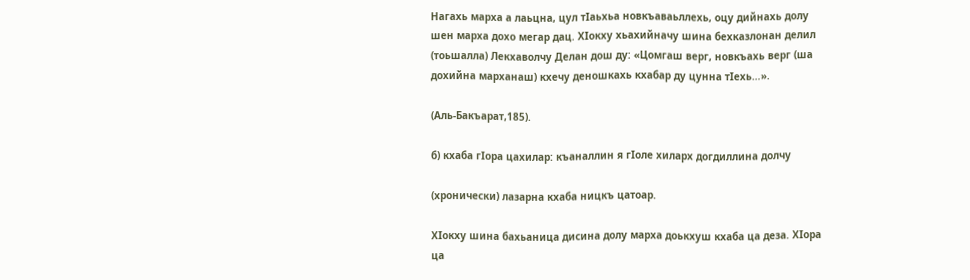Нагахь марха а лаьцна, цул тIаьхьа новкъаваьллехь, оцу дийнахь долу шен марха дохо мегар дац. ХIокху хьахийначу шина бехказлонан делил (тоьшалла) Лекхаволчу Делан дош ду: «Цомгаш верг, новкъахь верг (ша дохийна марханаш) кхечу деношкахь кхабар ду цунна тIехь…».

(Аль-Бакъарат,185).

б) кхаба гIора цахилар: къаналлин я гIоле хиларх догдиллина долчу

(хронически) лазарна кхаба ницкъ цатоар.

ХIокху шина бахьаница дисина долу марха доькхуш кхаба ца деза. ХIора ца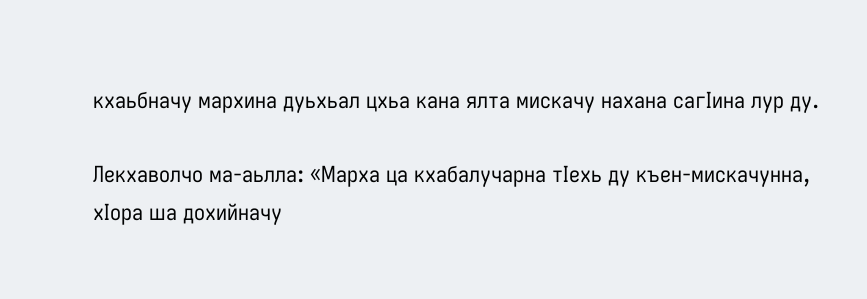кхаьбначу мархина дуьхьал цхьа кана ялта мискачу нахана сагIина лур ду.

Лекхаволчо ма-аьлла: «Марха ца кхабалучарна тIехь ду къен-мискачунна, хIора ша дохийначу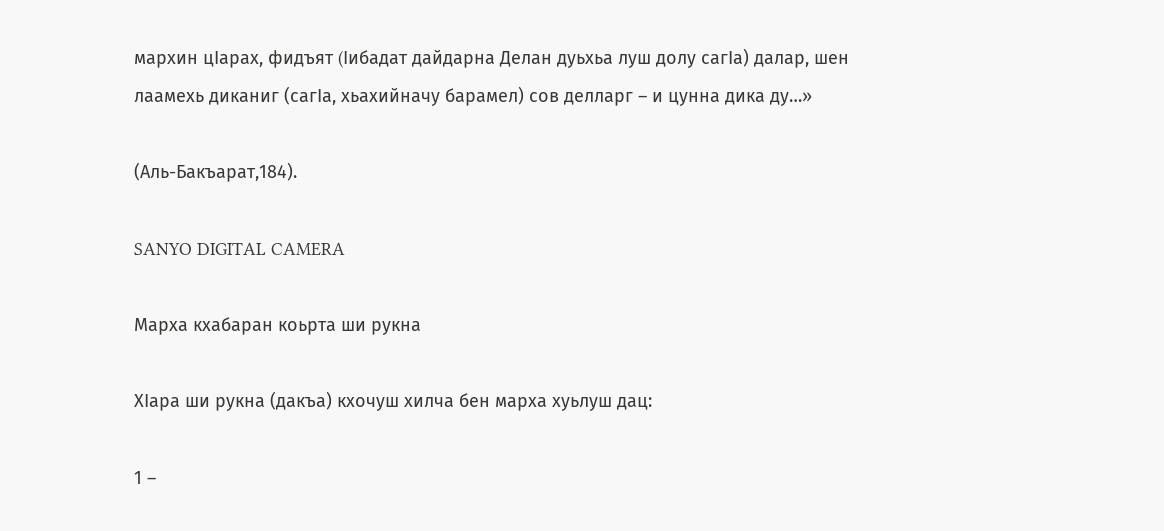мархин цIарах, фидъят (Iибадат дайдарна Делан дуьхьа луш долу сагIа) далар, шен лаамехь диканиг (сагIа, хьахийначу барамел) сов делларг – и цунна дика ду…»

(Аль-Бакъарат,184).

SANYO DIGITAL CAMERA

Марха кхабаран коьрта ши рукна

ХIара ши рукна (дакъа) кхочуш хилча бен марха хуьлуш дац:

1 –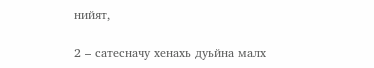нийят,

2 – сатесначу хенахь дуьйна малх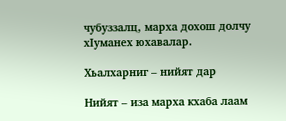чубуззалц, марха дохош долчу хIуманех юхавалар.

Хьалхарниг – нийят дар

Нийят – иза марха кхаба лаам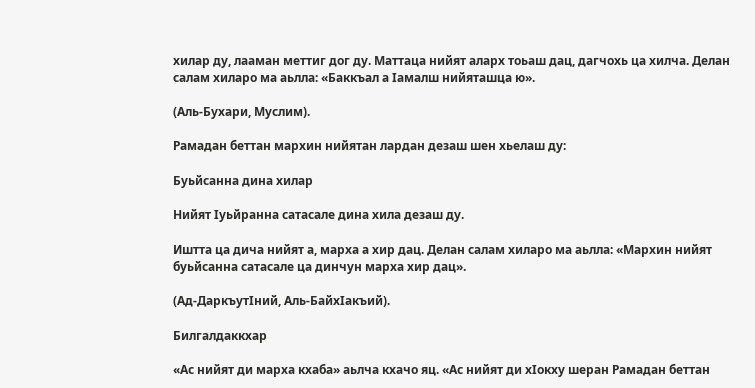хилар ду, лааман меттиг дог ду. Маттаца нийят аларх тоьаш дац, дагчохь ца хилча. Делан салам хиларо ма аьлла: «Баккъал а Iамалш нийяташца ю».

(Аль-Бухари, Муслим).

Рамадан беттан мархин нийятан лардан дезаш шен хьелаш ду:

Буьйсанна дина хилар

Нийят Iуьйранна сатасале дина хила дезаш ду.

Иштта ца дича нийят а, марха а хир дац. Делан салам хиларо ма аьлла: «Мархин нийят буьйсанна сатасале ца динчун марха хир дац».

(Ад-ДаркъутIний, Аль-БайхIакъий).

Билгалдаккхар

«Ас нийят ди марха кхаба» аьлча кхачо яц. «Ас нийят ди хIокху шеран Рамадан беттан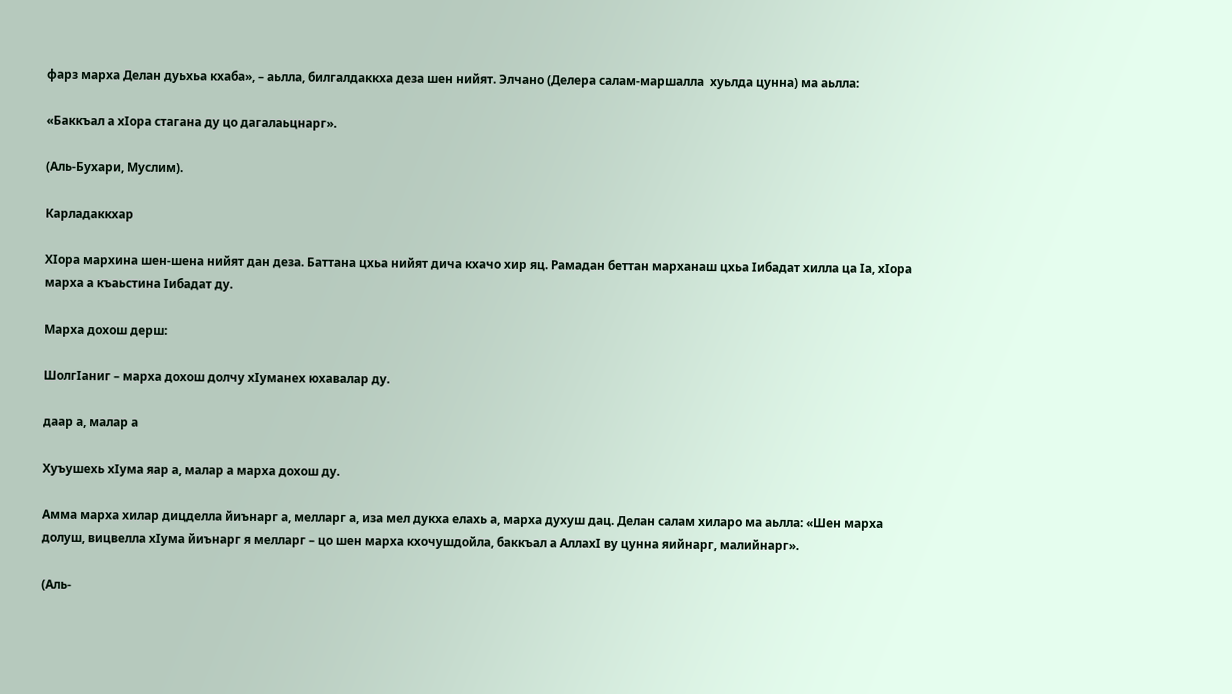фарз марха Делан дуьхьа кхаба», – аьлла, билгалдаккха деза шен нийят. Элчано (Делера салам-маршалла  хуьлда цунна) ма аьлла:

«Баккъал а хIора стагана ду цо дагалаьцнарг».

(Аль-Бухари, Муслим).

Карладаккхар

ХIора мархина шен-шена нийят дан деза. Баттана цхьа нийят дича кхачо хир яц. Рамадан беттан марханаш цхьа Iибадат хилла ца Iа, хIора марха а къаьстина Iибадат ду.

Марха дохош дерш:

ШолгIаниг – марха дохош долчу хIуманех юхавалар ду.

даар а, малар а

Хуъушехь хIума яар а, малар а марха дохош ду.

Амма марха хилар дицделла йиънарг а, мелларг а, иза мел дукха елахь а, марха духуш дац. Делан салам хиларо ма аьлла: «Шен марха долуш, вицвелла хIума йиънарг я мелларг – цо шен марха кхочушдойла, баккъал а АллахI ву цунна яийнарг, малийнарг».

(Аль-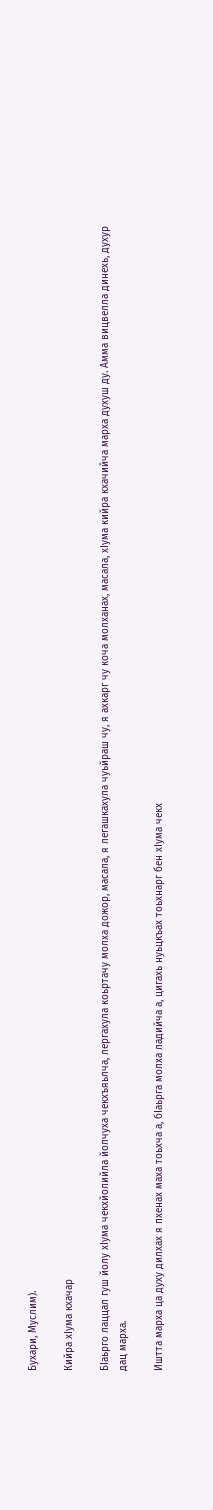Бухари, Муслим).

Кийра хIума кхачар

БIаьрго лаццал гуш йолу хIума чекхйолийла йолчуха чекхъяьлча, лергахула коьртачу молха дожор, масала, я легашкахула чуьйраш чу, я ахкарг чу коча молханах, масала, хIума кийра кхачийча марха духуш ду. Амма вицвелла динехь, духур дац марха.

Иштта марха ца духу дилхах я пхенах маха тоьхча а, бIаьрга молха ладийча а, цигахь нуьцкъах тоьхнарг бен хIума чекх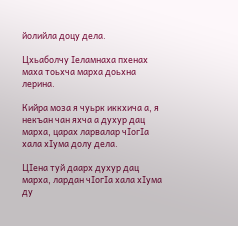йолийла доцу дела.

Цхьаболчу Iеламнаха пхенах маха тоьхча марха доьхна лерина.

Кийра моза я чуьрк иккхича а, я некъан чан яхча а духур дац марха, царах ларвалар чIогIа хала хIума долу дела.

ЦIена туй даарх духур дац марха, лардан чIогIа хала хIума ду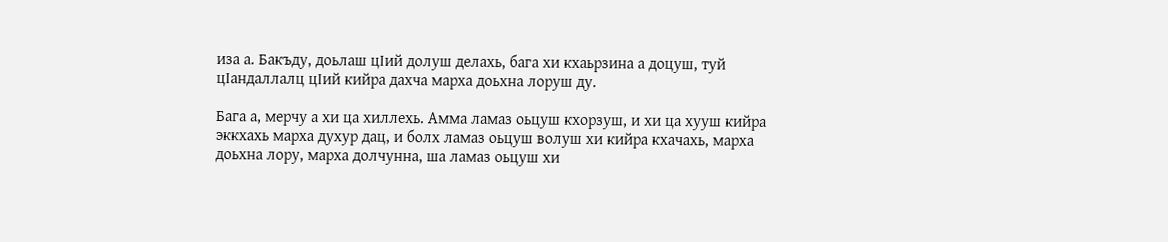иза а. Бакъду, доьлаш цIий долуш делахь, бага хи кхаьрзина а доцуш, туй цIандаллалц цIий кийра дахча марха доьхна лоруш ду.

Бага а, мерчу а хи ца хиллехь. Амма ламаз оьцуш кхорзуш, и хи ца хууш кийра эккхахь марха духур дац, и болх ламаз оьцуш волуш хи кийра кхачахь, марха доьхна лору, марха долчунна, ша ламаз оьцуш хи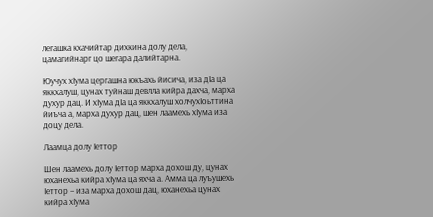легашка кхачийтар дихкина долу дела, цамагийнарг цо шегара далийтарна.

Юучух хIума цергашна юкъахь йисича, иза дIа ца яккхалуш, цунах туйнаш девлла кийра дахча, марха духур дац. И хIума дIа ца яккхалуш холчухIоьттина йиъча а, марха духур дац, шен лаамехь хIума иза доцу дела.

Лаамца долу Iеттор

Шен лаамехь долу Iеттор марха дохош ду, цунах юханехьа кийра хIума ца яхча а. Амма ца луъушехь Iеттор – иза марха дохош дац, юханехьа цунах кийра хIума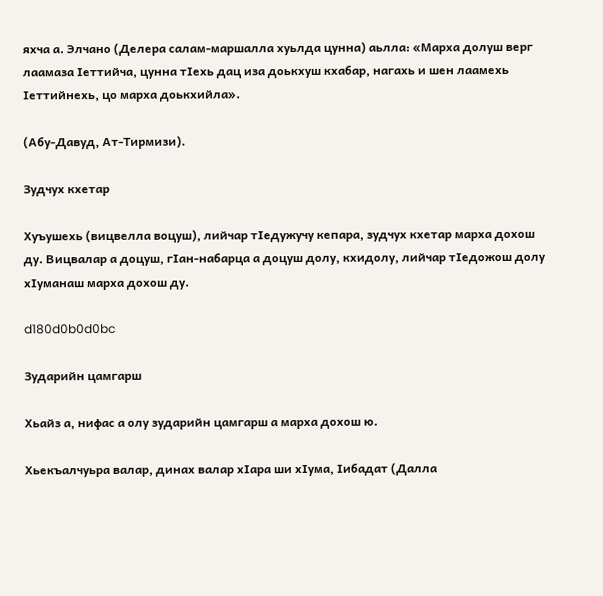яхча а. Элчано (Делера салам-маршалла хуьлда цунна) аьлла: «Марха долуш верг лаамаза Iеттийча, цунна тIехь дац иза доькхуш кхабар, нагахь и шен лаамехь Iеттийнехь, цо марха доькхийла».

(Абу-Давуд, Ат-Тирмизи).

Зудчух кхетар

Хуъушехь (вицвелла воцуш), лийчар тIедужучу кепара, зудчух кхетар марха дохош ду. Вицвалар а доцуш, гIан-набарца а доцуш долу, кхидолу, лийчар тIедожош долу хIуманаш марха дохош ду.

d180d0b0d0bc

Зударийн цамгарш

Хьайз а, нифас а олу зударийн цамгарш а марха дохош ю.

Хьекъалчуьра валар, динах валар хIара ши хIума, Iибадат (Далла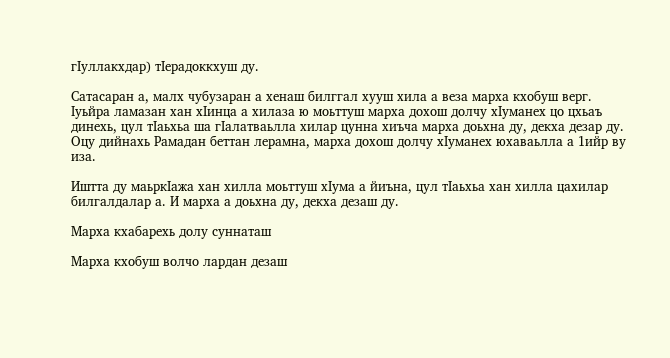гIуллакхдар) тIерадоккхуш ду.

Сатасаран а, малх чубузаран а хенаш билггал хууш хила а веза марха кхобуш верг. Iуьйра ламазан хан хIинца а хилаза ю моьттуш марха дохош долчу хIуманех цо цхьаъ динехь, цул тIаьхьа ша гIалатваьлла хилар цунна хиъча марха доьхна ду, декха дезар ду. Оцу дийнахь Рамадан беттан лерамна, марха дохош долчу хIуманех юхаваьлла а 1ийр ву иза.

Иштта ду маьркIажа хан хилла моьттуш хIума а йиъна, цул тIаьхьа хан хилла цахилар билгалдалар а. И марха а доьхна ду, декха дезаш ду.

Марха кхабарехь долу суннаташ

Марха кхобуш волчо лардан дезаш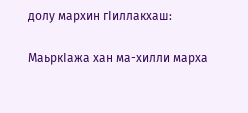долу мархин гIиллакхаш:

МаьркIажа хан ма-хилли марха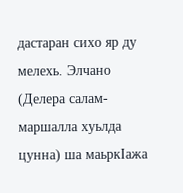дастаран сихо яр ду мелехь. Элчано (Делера салам-маршалла хуьлда цунна) ша маьркIажа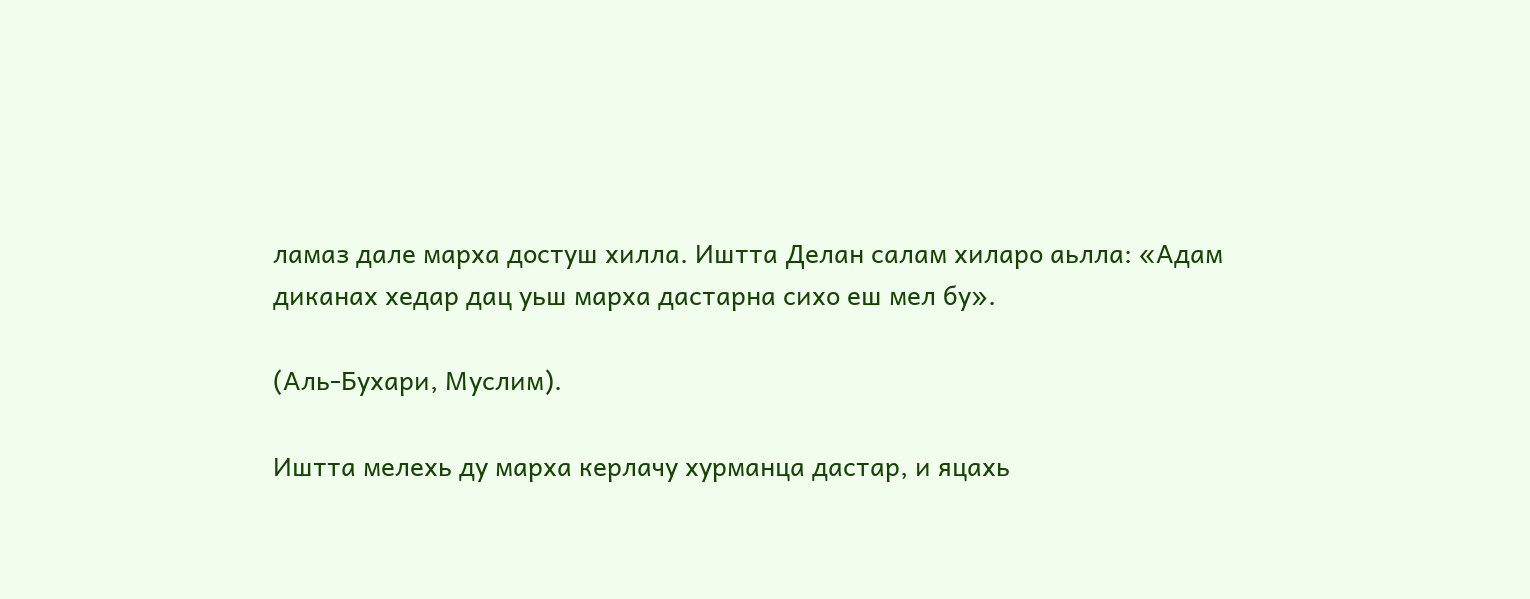ламаз дале марха достуш хилла. Иштта Делан салам хиларо аьлла: «Адам диканах хедар дац уьш марха дастарна сихо еш мел бу».

(Аль-Бухари, Муслим).

Иштта мелехь ду марха керлачу хурманца дастар, и яцахь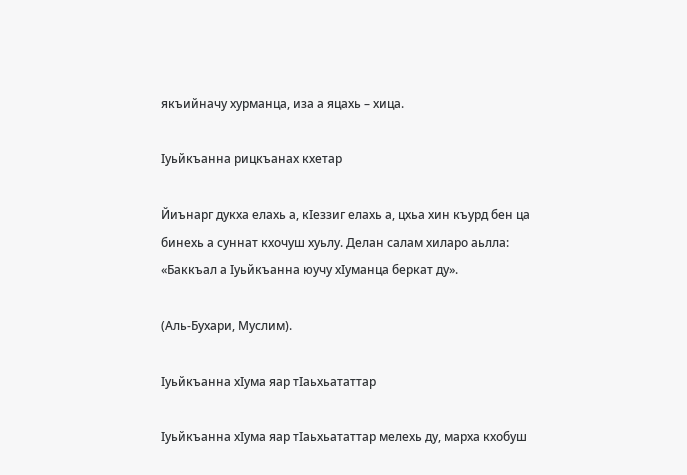якъийначу хурманца, иза а яцахь – хица.

Iуьйкъанна рицкъанах кхетар

Йиънарг дукха елахь а, кIеззиг елахь а, цхьа хин къурд бен ца бинехь а суннат кхочуш хуьлу. Делан салам хиларо аьлла: «Баккъал а Iуьйкъанна юучу хIуманца беркат ду».

(Аль-Бухари, Муслим).

Iуьйкъанна хIума яар тIаьхьататтар

Iуьйкъанна хIума яар тIаьхьататтар мелехь ду, марха кхобуш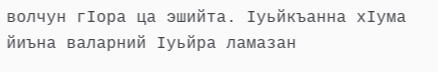волчун гIора ца эшийта. Iуьйкъанна хIума йиъна валарний Iуьйра ламазан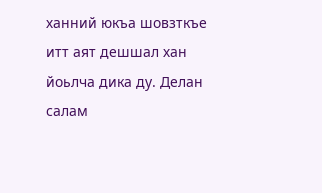ханний юкъа шовзткъе итт аят дешшал хан йоьлча дика ду. Делан салам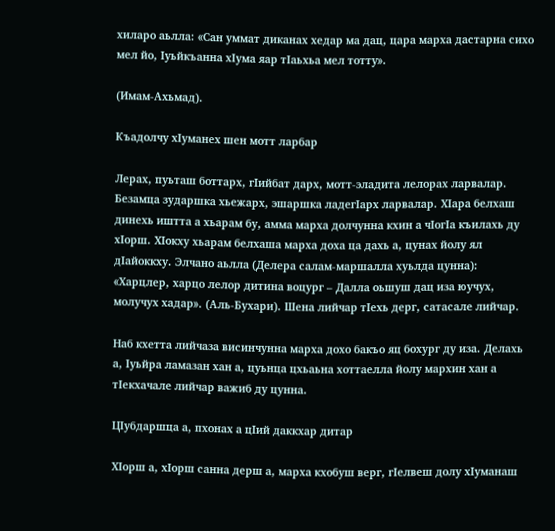хиларо аьлла: «Сан уммат диканах хедар ма дац, цара марха дастарна сихо мел йо, Iуьйкъанна хIума яар тIаьхьа мел тотту».

(Имам-Ахьмад).

Къадолчу хIуманех шен мотт ларбар

Лерах, пуьташ боттарх, гIийбат дарх, мотт-эладита лелорах ларвалар. Безамца зударшка хьежарх, эшаршка ладегIарх ларвалар. ХIара белхаш динехь иштта а хьарам бу, амма марха долчунна кхин а чIогIа къилахь ду хIорш. ХIокху хьарам белхаша марха доха ца дахь а, цунах йолу ял дIайоккху. Элчано аьлла (Делера салам-маршалла хуьлда цунна): «Харцлер, харцо лелор дитина воцург – Далла оьшуш дац иза юучух, молучух хадар». (Аль-Бухари). Шена лийчар тIехь дерг, сатасале лийчар.

Наб кхетта лийчаза висинчунна марха дохо бакъо яц бохург ду иза. Делахь а, Iуьйра ламазан хан а, цуьнца цхьаьна хоттаелла йолу мархин хан а тIекхачале лийчар важиб ду цунна.

ЦIубдаршца а, пхонах а цIий даккхар дитар

ХIорш а, хIорш санна дерш а, марха кхобуш верг, гIелвеш долу хIуманаш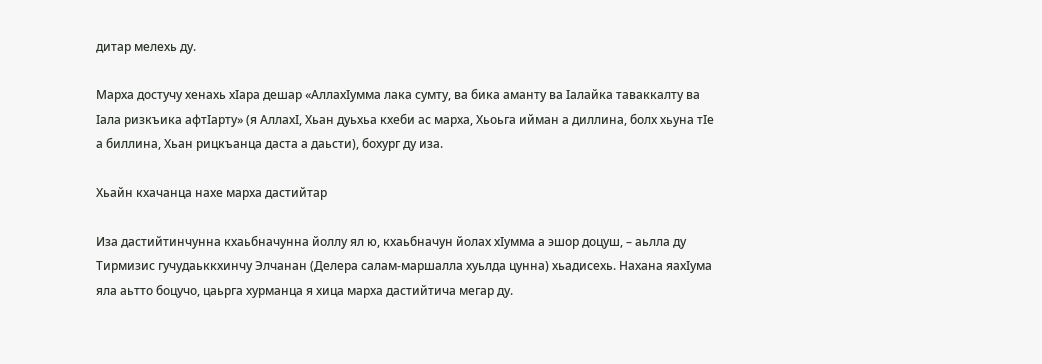дитар мелехь ду.

Марха достучу хенахь хIара дешар «АллахIумма лака сумту, ва бика аманту ва Iалайка таваккалту ва Iала ризкъика афтIарту» (я АллахI, Хьан дуьхьа кхеби ас марха, Хьоьга ийман а диллина, болх хьуна тIе а биллина, Хьан рицкъанца даста а даьсти), бохург ду иза.

Хьайн кхачанца нахе марха дастийтар

Иза дастийтинчунна кхаьбначунна йоллу ял ю, кхаьбначун йолах хIумма а эшор доцуш, – аьлла ду Тирмизис гучудаьккхинчу Элчанан (Делера салам-маршалла хуьлда цунна) хьадисехь. Нахана яахIума яла аьтто боцучо, цаьрга хурманца я хица марха дастийтича мегар ду.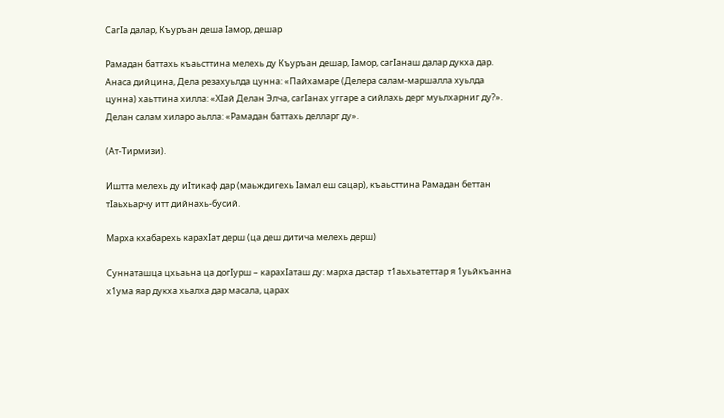СагIа далар, Къуръан деша Iамор, дешар

Рамадан баттахь къаьсттина мелехь ду Къуръан дешар, Iамор, сагIанаш далар дукха дар. Анаса дийцина, Дела резахуьлда цунна: «Пайхамаре (Делера салам-маршалла хуьлда цунна) хаьттина хилла: «ХIай Делан Элча, сагIанах уггаре а сийлахь дерг муьлхарниг ду?». Делан салам хиларо аьлла: «Рамадан баттахь делларг ду».

(Ат-Тирмизи).

Иштта мелехь ду иIтикаф дар (маьждигехь Iамал еш сацар), къаьсттина Рамадан беттан тIаьхьарчу итт дийнахь-бусий.

Марха кхабарехь карахIат дерш (ца деш дитича мелехь дерш)

Суннаташца цхьаьна ца догIурш – карахIаташ ду: марха дастар  т1аьхьатеттар я 1уьйкъанна х1ума яар дукха хьалха дар масала, царах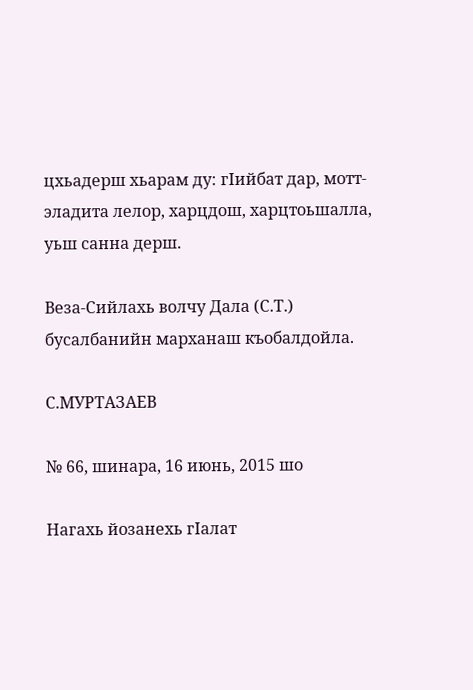цхьадерш хьарам ду: гIийбат дар, мотт-эладита лелор, харцдош, харцтоьшалла, уьш санна дерш.

Веза-Сийлахь волчу Дала (С.Т.)  бусалбанийн марханаш къобалдойла.

С.МУРТАЗАЕВ

№ 66, шинара, 16 июнь, 2015 шо

Нагахь йозанехь гIалат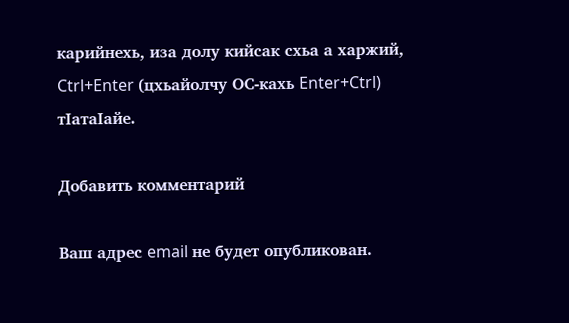карийнехь, иза долу кийсак схьа а харжий, Ctrl+Enter (цхьайолчу ОС-кахь Enter+Ctrl) тIатаIайе.

Добавить комментарий

Ваш адрес email не будет опубликован.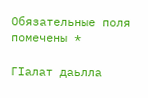Обязательные поля помечены *

ГIалат даьлла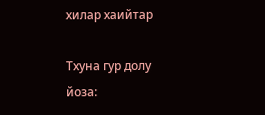хилар хаийтар

Тхуна гур долу йоза: